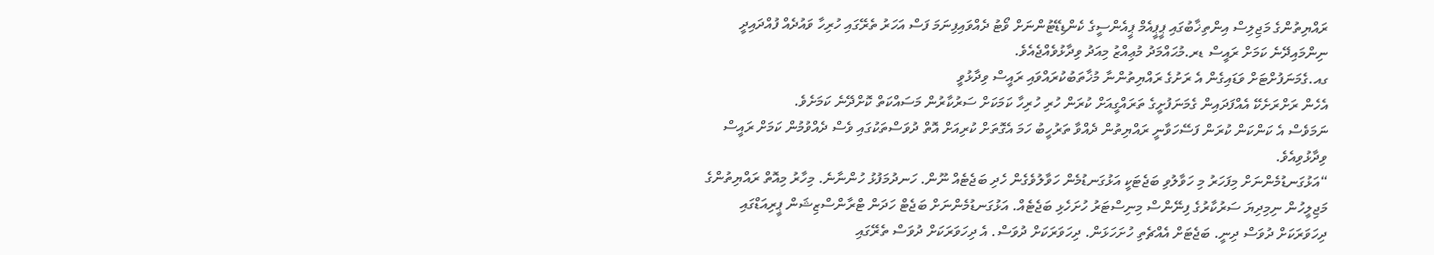ރައްޔިތުންގެ މަޖިލިސް އިންތިޚާބުގައި ޕީޕީއެމް ޕީއެންސީގެ ކެންޑިޑޭޓުންނަށް ވޯޓު ދެއްވައިފިނަމަ ފަސް އަހަރު ތެރޭގައި ހުރިހާ ވައުދެއް ފުއްދައިދީ ނިންމައިދޭނެ ކަމަށް ރައީސް ޑރ.މުޙައްމަދު މުޢިއްޒު މިއަދު ވިދާޅުވެއްޖެއެވެ.
ގއ.ގެމަނަފުށްޓަށް ވަޑައިގެން އެ ރަށުގެ ރައްޔިތުންނާ މުޚާތަބުކުރައްވައި ރައީސް ވިދާޅުވީ
އެހެން ރަށްރަށެކޭ އެއްފަދައިން ގެމަނަފުށީގެ ތަރައްގީއަށް ކުރަން ހުރި ހުރިހާ ކަމަކަށް ސަރުކާރުން މަސައްކަތް ކޮށްދޭނެ ކަމަށެވެ.
ނަމަވެސް އެ ކަންކަން ކުރަން ފަސޭހަވާނީ ރައްޔިތުން ދެއްވާ ތަރުހީބު ހަމަ އެގޮތަށް ކުރިއަށް އޮތް ދުވަސްތަކުގައި ވެސް ދެއްވުމުން ކަމަށް ރައީސް ވިދާޅުވިއެވެ.
“އަޅުގަނޑުމެންނަށް މިފަހަރު މި ހަވާލުވި ބަޖެޓަކީ އަޅުގަނޑުމެން ހަވާލުވެގެން ހެދި ބަޖެޓެއް ނޫން. ހަނދުމަފުޅު ހުންނާނެ. މިހާރު މިއޮތް ރައްޔިތުންގެ މަޖިލީހުން ނިމިދިޔަ ސަރުކާރުގެ ފިނޭންސް މިނިސްޓަރު ހުށަހެޅި ބަޖެޓެއް. އަޅުގަނޑުމެންނަށް ބަޖެޓް ހަދަން ޓްރާންސްޒިޝަން ޕީރިއަޑްގައި ދިހަވަރަކަށް ދުވަސް ދިނީ. ބަޖެޓަށް އެއްޗެތި ހުށަހަޅަން. ދިހަވަރަކަށް ދުވަސް. އެ ދިހަވަރަކަށް ދުވަސް ތެރޭގައި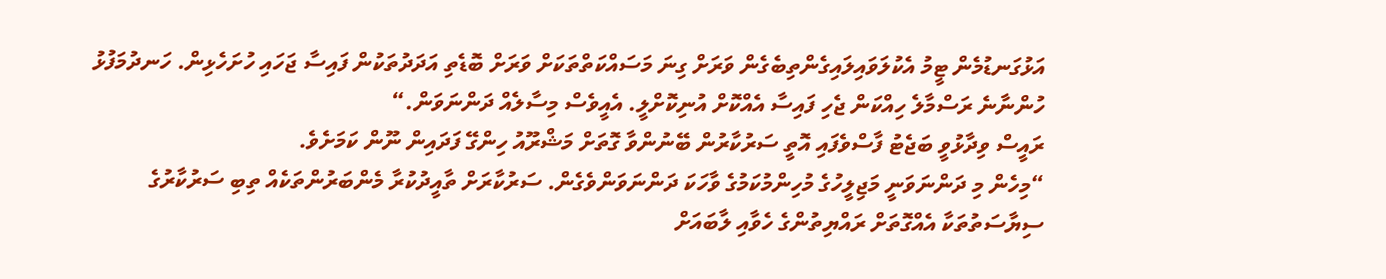އަޅުގަނޑުމެން ޓީމު އެކުލަވައިލައިގެންތިބެގެން ވަރަށް ގިނަ މަސައްކަތްތަކަށް ވަރަށް ބޮޑެތި އަދަދުތަކުން ފައިސާ ޖަހައި ހުށަހެޅިން. ހަނދުމަފުޅު ހުންނާނެ ރަސްމާލެ ހިއްކަން ޖެހި ފައިސާ އެއްކޮށް އުނިކޮށްލީ. އެއީވެސް މިސާލެއް ދަންނަވަން.“
ރައީސް ވިދާޅުވީ ބަޖެޓު ފާސްވެފައި އޮތީ ސަރުކާރުން ބޭނުންވާ ގޮތަށް މަޝްރޫއު ހިންގޭ ފަދައިން ނޫން ކަމަށެވެ.
“މިހެން މި ދަންނަވަނީ މަޖިލީހުގެ މުހިންމުކަމުގެ ވާހަކަ ދަންނަވަންވެގެން. ސަރުކާރަށް ތާއީދުކުރާ މެންބަރުންތަކެއް ތިބި ސަރުކާރުގެ ސިޔާސަތުތަކާ އެއްގޮތަށް ރައްޔިތުންގެ ހެވާއި ލާބައަށް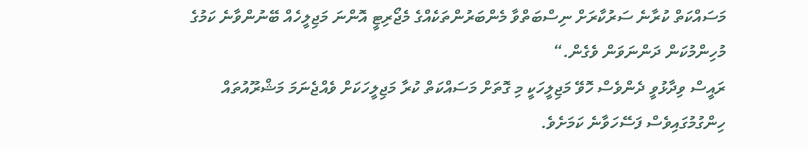މަސައްކަތް ކުރާނެ ސަރުކާރަށް ނިސްބަތްވާ މެންބަރުންތަކެއްގެ މެޖޯރިޓީ އޮންނަ މަޖިލީހެއް ބޭނުންވާނެ ކަމުގެ މުހިންމުކަން ދަންނަވަން ވެގެން.“
ރައީސް ވިދާޅުވީ ދެންވެސް ހޮވޭ މަޖިލީހަކީ މި ގޮތަށް މަސައްކަތް ކުރާ މަޖިލީހަކަށް ވެއްޖެނަމަ މަޝްރޫއުތައް ހިންގުމުގައިވެސް ފަސޭހަވާނެ ކަމަށެވެ.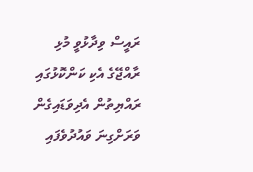ރައީސް ވިދާޅުވީ މުޅި ރާއްޖޭގެ އެކި ކަންކޮޅުގައި ރައްޔިތުން އެދިވަޑައިގެން ވަރަށްގިނަ ވައުދުވެފައި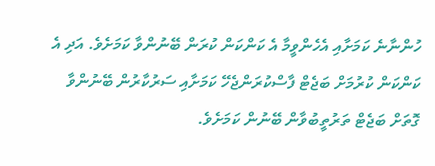ހުންނާނެ ކަމަށާއި އެހެންވީމާ އެ ކަންކަން ކުރަން ބޭނުންވާ ކަމަށެވެ. އަދި އެ ކަންކަން ކުރުމަށް ބަޖެޓް ފާސްކުރަންޖެހޭ ކަމަށާއި ސަރުކާރުން ބޭނުންވާ ގޮތަށް ބަޖެޓް ތަރުތީބުވާން ބޭނުން ކަމަށެވެ.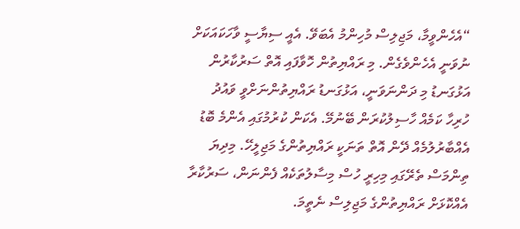“އެހެންވީމާ، މަޖިލިސް މުހިންމު އެބަވޭ. އެއީ ސިޔާސީ ވާހަކައަކަށް ނުވަނީ އެހެންވެގެން. މި ރައްޔިތުން ހޮވާފައި އޮތް ސަރުކާރުން އަޅުގަނޑު މި ދަންނަވަނީ، އަޅުގަނޑު ރައްޔިތުންނަށްވީ ވައުދު ހުރިހާ ކަމެއް ހާސިލުކުރަން ބޭނުމޭ. އެކަން ކުރުމުގައި އެންމެ ބޮޑު އެއްބާރުލުމެއް ދޭން އޮތް ތަނަކީ ރައްޔިތުންގެ މަޖިލީހޭ. މިދިޔަ ތިންމަސް ތެރޭގައި މިހިރީ ހުސް މިސާލުތަކެއް ފެންނަން، ސަރުކާރާ އެއްކޮޅަށް ރައްޔިތުންގެ މަޖިލިސް ނެތީމަ.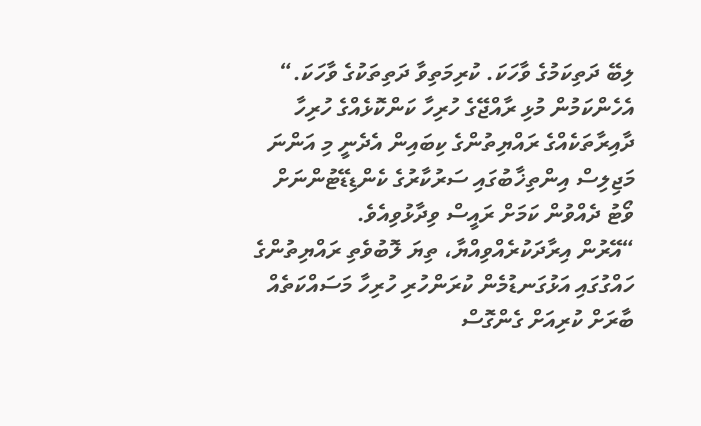ލިބޭ ދަތިކަމުގެ ވާހަކަ. ކުރިމަތިވާ ދަތިތަކުގެ ވާހަކަ.“
އެހެންކަމުން މުޅި ރާއްޖޭގެ ހުރިހާ ކަންކޮޅެއްގެ ހުރިހާ ދާއިރާތަކެއްގެ ރައްޔިތުންގެ ކިބައިން އެދެނީ މި އަންނަ މަޖިލިސް އިންތިޚާބުގައި ސަރުކާރުގެ ކެންޑިޑޭޓުންނަށް ވޯޓު ދެއްވުން ކަމަށް ރައީސް ވިދާޅުވިއެވެ.
“އޭރުން އިރާދަކުރެއްވިއްޔާ، ތިޔަ ލޮބުވެތި ރައްޔިތުންގެ ހައްގުގައި އަޅުގަނޑުމެން ކުރަންހުރި ހުރިހާ މަސައްކަތެއް ބާރަށް ކުރިއަށް ގެންގޮސް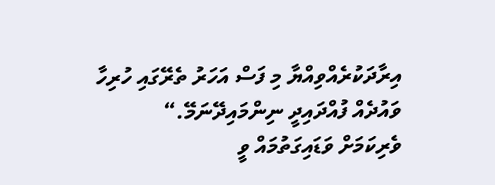އިރާދަކުރެއްވިއްޔާ މި ފަސް އަހަރު ތެރޭގައި ހުރިހާ ވައުދެއް ފުއްދައިދީ ނިންމައިދޭނަމޭ.“
ވެރިކަމަށް ވަޑައިގަތުމައް ވީ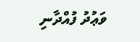ވަޢުދު ފުއްދާނި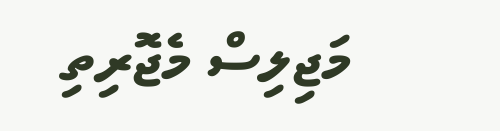މަޖިލިސް މެޖޮރިތި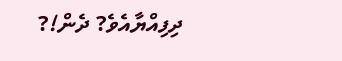ދިފިއްޔާއެވެ? ދެން!?